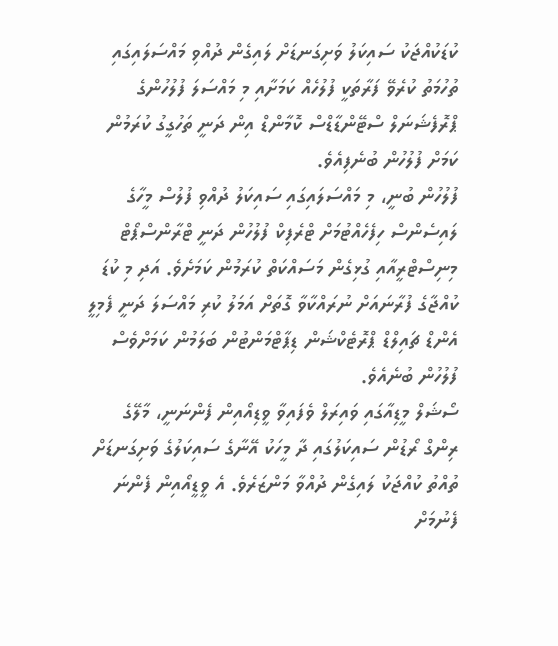ކުޑަކުއްޖަކު ސައިކަލު ވަށިގަނޑަށް ލައިގެން ދުއްވި މައްސަލައިގައި ތުހުމަތު ކުރެވޭ ފަރާތަކީ ފުލުހެއް ކަމަށާއި މި މައްސަލަ ފުލުހުންގެ ޕްރޮފެޝަނަލް ސްޓޭންޑާޑްސް ކޮމާންޑް އިން ދަނީ ތަހުގީގު ކުރަމުން ކަމަށް ފުލުހުން ބުނެފިއެވެ.
ފުލުހުން ބުނީ، މި މައްސަލައިގައި ސައިކަލު ދުއްވި ފުލުސް މީހާގެ ލައިސެންސް ހިފެހެއްޓުމަށް ޓްރެފިކް ފުލުހުން ދަނީ ޓްރާންސްޕޯޓް މިނިސްޓްރީއާއި ގުޅިގެން މަސައްކަތް ކުރަމުން ކަމަށެވެ. އަދި މި ކުޑަ ކުއްޖާގެ ފުރާނައަށް ނުރައްކާވާ ގޮތަށް އަމަލު ކުރި މައްސަލަ ދަނީ ފެމިލީ އެންޑް ޗައިލްޑް ޕްރޮޓެކްޝަން ޑިޕާޓްމަންޓުން ބަލަމުން ކަމަށްވެސް ފުލުހުން ބުނެއެވެ.
ސޯޝަލް މީޑިއާގައި ވައިރަލް ވެފައިވާ ވީޑިއޯއިން ފެންނަނީ، މާލޭގެ ރިންގް ރޯޑުން ސައިކަލުގައި ދާ މީހަކު އޭނާގެ ސައިކަލުގެ ވަށިގަނޑަށް ތުއްތު ކުއްޖަކު ލައިގެން ދުއްވާ މަންޒަރެވެ. އެ ވީޑީއޯއިން ފެންނަ ފެނުމަށް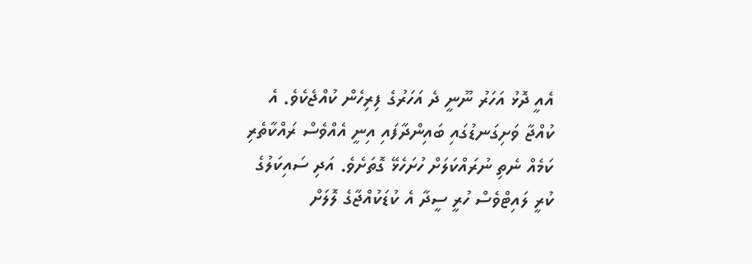އެއީ ދޮޅު އަހަރު ނޫނީ ދެ އަހަރުގެ ފިރިހެން ކުއްޖެކެވެ. އެ ކުއްޖާ ވަށިގަނޑުގައި ބައިންދާފައި އިނީ އެއްވެސް ރައްކާތެރި ކަމެއް ނެތި ނުރައްކަލަށް ހުށަހެޅޭ ގޮތަށެވެ. އަދި ސައިކަލުގެ ކުރީ ލައިޓްވެސް ހުރީ ސީދާ އެ ކުޑަކުއްޖާގެ ލޮލަށް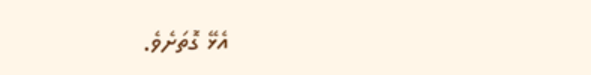އެޅޭ ގޮތަށެވެ.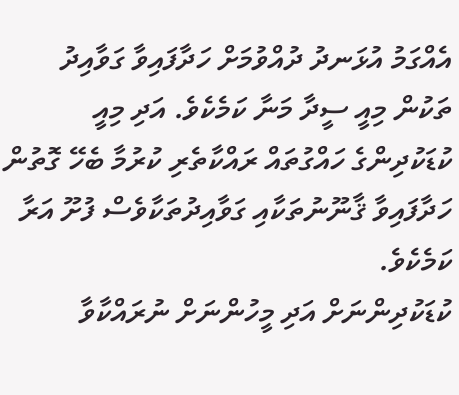އެއްގަމު އުޅަނދު ދުއްވުމަށް ހަދާފައިވާ ގަވާއިދު ތަކުން މިއީ ސީދާ މަނާ ކަމެކެވެ. އަދި މިއީ ކުޑަކުދިންގެ ހައްގުތައް ރައްކާތެރި ކުރުމާ ބެހޭ ގޮތުން ހަދާފައިވާ ޤާނޫނުތަކާއި ގަވާއިދުތަކާވެސް ފުށޫ އަރާ ކަމެކެވެ.
ކުޑަކުދިންނަށް އަދި މީހުންނަށް ނުރައްކާވާ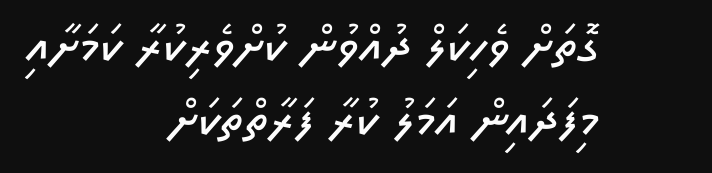ގޮތަށް ވެހިކަލް ދުއްވުން ކުށްވެރިކުރާ ކަމަށާއި މިފަދައިން އަމަލު ކުރާ ފަރާތްތަކަށް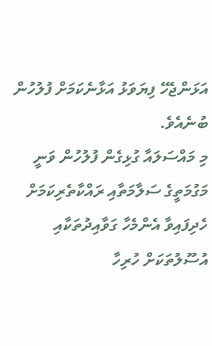އަޅަންޖެހޭ ފިޔަވަޅު އަޅާނެކަމަށް ފުލުހުން ބުނެއެވެ.
މި މައްސަލައާ ގުޅިގެން ފުލުހުން ވަނީ މަގުމަތީގެ ސަލާމަތާއި ރައްކާތެރިކަމަށް ހެދިފައިވާ އެންމެހާ ގަވާއިދުތަކާއި އުސޫލުތަކަށް ހުރިހާ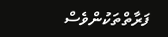ފަރާތްތަކުންވެސް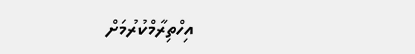އިހްތިރާމްކުރުމަށް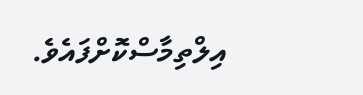އިލްތިމާސްކޮށްފައެވެ.